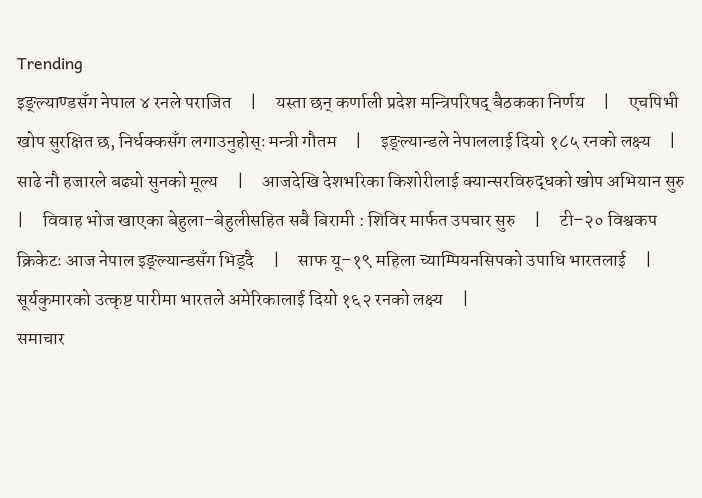Trending
इङ्ल्याण्डसँग नेपाल ४ रनले पराजित     |     यस्ता छन् कर्णाली प्रदेश मन्त्रिपरिषद् बैठकका निर्णय     |     एचपिभी खोप सुरक्षित छ, निर्धक्कसँग लगाउनुहोस्ः मन्त्री गौतम     |     इङ्ल्यान्डले नेपाललाई दियो १८५ रनको लक्ष्य     |     साढे नौ हजारले बढ्यो सुनको मूल्य     |     आजदेखि देशभरिका किशोरीलाई क्यान्सरविरुद्धको खोप अभियान सुरु     |     विवाह भोज खाएका बेहुला–बेहुलीसहित सबै बिरामी : शिविर मार्फत उपचार सुरु     |     टी–२० विश्वकप क्रिकेटः आज नेपाल इङ्ल्यान्डसँग भिड्दै     |     साफ यू–१९ महिला च्याम्पियनसिपको उपाधि भारतलाई     |     सूर्यकुमारको उत्कृष्ट पारीमा भारतले अमेरिकालाई दियो १६२ रनको लक्ष्य     |
समाचार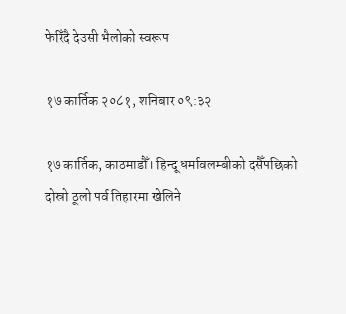फेरिँदै देउसी भैलोको स्वरूप

१७ कार्तिक २०८१, शनिबार ०९:३२

१७ कार्तिक, काठमाडौँ। हिन्दू धर्मावलम्बीको दसैँपछिको दोस्रो ठूलो पर्व तिहारमा खेलिने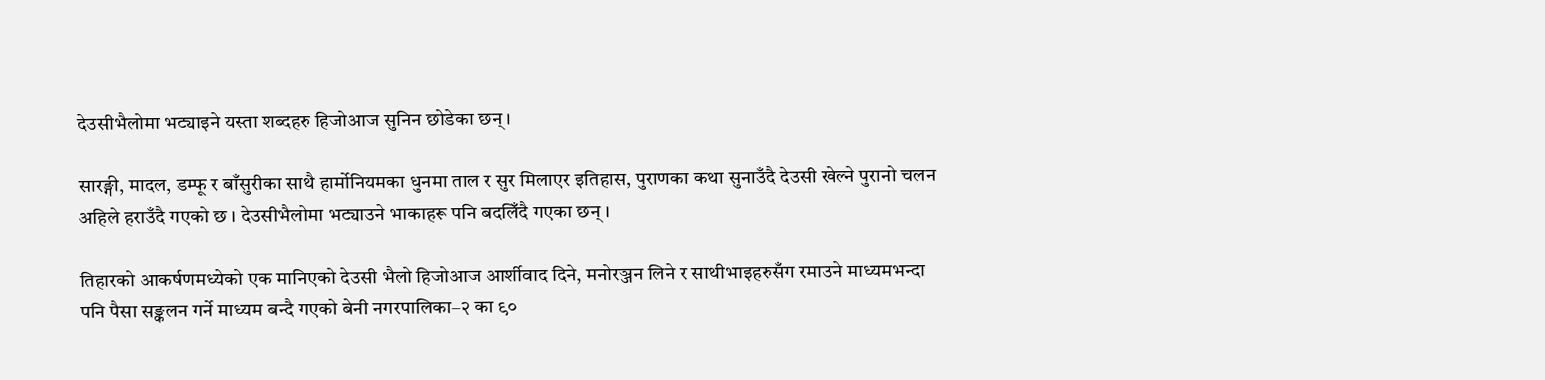देउसीभैलोमा भट्याइने यस्ता शब्दहरु हिजोआज सुनिन छोडेका छन् ।

सारङ्गी, मादल, डम्फू र बाँसुरीका साथै हार्मोनियमका धुनमा ताल र सुर मिलाएर इतिहास, पुराणका कथा सुनाउँदै देउसी खेल्ने पुरानो चलन अहिले हराउँदै गएको छ । देउसीभैलोमा भट्याउने भाकाहरू पनि बदलिँदै गएका छन् ।

तिहारको आकर्षणमध्येको एक मानिएको देउसी भैलो हिजोआज आर्शीवाद दिने, मनोरञ्जन लिने र साथीभाइहरुसँग रमाउने माध्यमभन्दा पनि पैसा सङ्कलन गर्ने माध्यम बन्दै गएको बेनी नगरपालिका–२ का ९०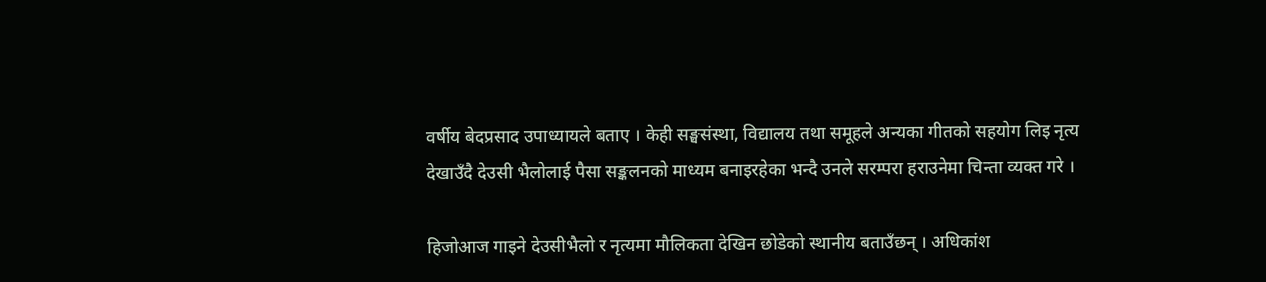वर्षीय बेदप्रसाद उपाध्यायले बताए । केही सङ्घसंस्था, विद्यालय तथा समूहले अन्यका गीतको सहयोग लिइ नृत्य देखाउँदै देउसी भैलोलाई पैसा सङ्कलनको माध्यम बनाइरहेका भन्दै उनले सरम्परा हराउनेमा चिन्ता व्यक्त गरे ।

हिजोआज गाइने देउसीभैलो र नृत्यमा मौलिकता देखिन छोडेको स्थानीय बताउँछन् । अधिकांश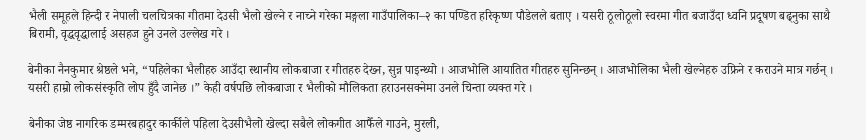भैली समूहले हिन्दी र नेपाली चलचित्रका गीतमा देउसी भैलो खेल्ने र नाच्ने गरेका मङ्गला गाउँपालिका–२ का पण्डित हरिकृष्ण पौडेलले बताए । यसरी ठूलोठूलो स्वरमा गीत बजाउँदा ध्वनि प्रदूषण बढ्नुका साथै बिरामी, वृद्धवृद्धालाई असहज हुने उनले उल्लेख गरे ।

बेनीका नैनकुमार श्रेष्ठले भने, “पहिलेका भैलीहरु आउँदा स्थानीय लोकबाजा र गीतहरु देख्न, सुन्न पाइन्थ्यो । आजभोलि आयातित गीतहरु सुनिन्छन् । आजभोलिका भैली खेल्नेहरु उफ्रिने र कराउने मात्र गर्छन् । यसरी हाम्रो लोकसंस्कृति लोप हुँदै जानेछ ।” केही वर्षपछि लोकबाजा र भैलीको मौलिकता हराउनसक्नेमा उनले चिन्ता व्यक्त गरे ।

बेनीका जेष्ठ नागरिक डम्मरबहादुर कार्कीले पहिला देउसीभैलो खेल्दा सबैले लोकगीत आफैँले गाउने, मुरली,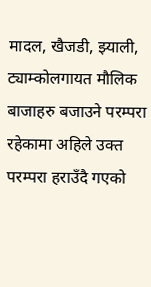मादल, खैजडी, झ्याली, ट्याम्कोलगायत मौलिक बाजाहरु बजाउने परम्परा रहेकामा अहिले उक्त परम्परा हराउँदै गएको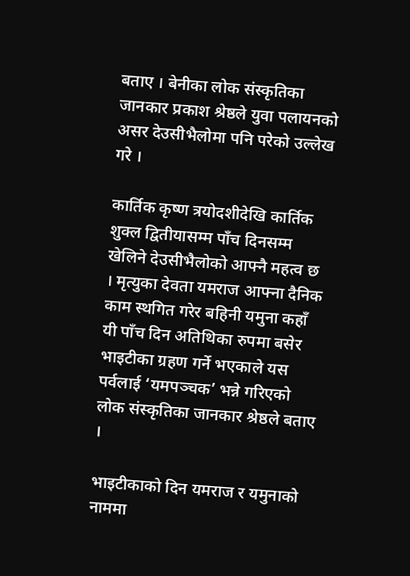बताए । बेनीका लोक संस्कृतिका जानकार प्रकाश श्रेष्ठले युवा पलायनको असर देउसीभैलोमा पनि परेको उल्लेख गरे ।

कार्तिक कृष्ण त्रयोदशीदेखि कार्तिक शुक्ल द्वितीयासम्म पाँच दिनसम्म खेलिने देउसीभैलोको आफ्नै महत्व छ । मृत्युका देवता यमराज आफ्ना दैनिक काम स्थगित गरेर बहिनी यमुना कहाँ यी पाँच दिन अतिथिका रुपमा बसेर भाइटीका ग्रहण गर्ने भएकाले यस पर्वलाई ‘यमपञ्चक’ भन्ने गरिएको लोक संस्कृतिका जानकार श्रेष्ठले बताए ।

भाइटीकाको दिन यमराज र यमुनाको नाममा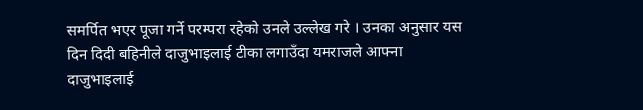समर्पित भएर पूजा गर्ने परम्परा रहेको उनले उल्लेख गरे । उनका अनुसार यस दिन दिदी बहिनीले दाजुभाइलाई टीका लगाउँदा यमराजले आफ्ना दाजुभाइलाई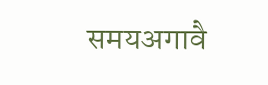समयअगावै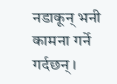नडाकून् भनी कामना गर्ने गर्दछन् ।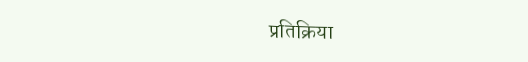प्रतिक्रिया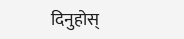दिनुहोस्